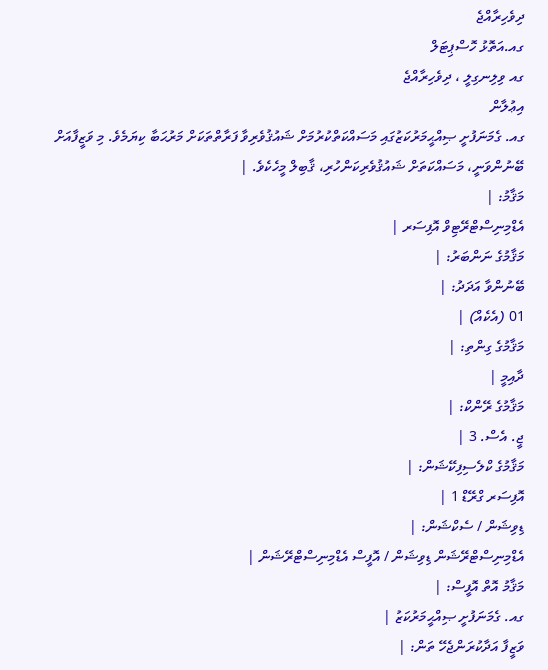ދިވެހިރާއްޖެ
ގއ.އަތޮޅު ހޮސްޕިޓަލް
ގއ ވިލިނގިލީ ، ދިވެހިރާއްޖެ
އިޢުލާން
ގއ. ގެމަނަފުށީ ޞިއްޙީމަރުކަޒުގައި މަސައްކަތްކުރުމަށް ޝައުޤުވެރިވާ ފަރާތްތަކަށް މަރުޙަބާ ކިޔަމެވެ. މި ވަޒީފާއަށް ބޭނުންވަނީ، މަސައްކަތަށް ޝައުޤުވެރިކަންހުރި، ޤާބިލް މީހެކެވެ. |
މަޤާމު: |
އެޑްމިނިސްޓްރޭޓިވް އޮފިސަރ |
މަޤާމުގެ ނަންބަރު: |
ބޭނުންވާ އަދަދު: |
01 (އެކެއް) |
މަޤާމުގެ ގިންތި: |
ދާއިމީ |
މަޤާމުގެ ރޭންކް: |
ޖީ. އެސް. 3 |
މަޤާމުގެ ކްލެސިފިކޭޝަން: |
އޮފިސަރ ގްރޭޑް 1 |
ޑިވިޝަން / ސެކްޝަން: |
އެޑްމިނިސްޓްރޭޝަން ޑިވިޝަން / އޮފީސް އެޑްމިނިސްޓްރޭޝަން |
މަޤާމު އޮތް އޮފީސް: |
ގއ. ގެމަނަފުށީ ޞިއްޙީމަރުކަޒު |
ވަޒީފާ އަދާކުރަންޖެހޭ ތަން: |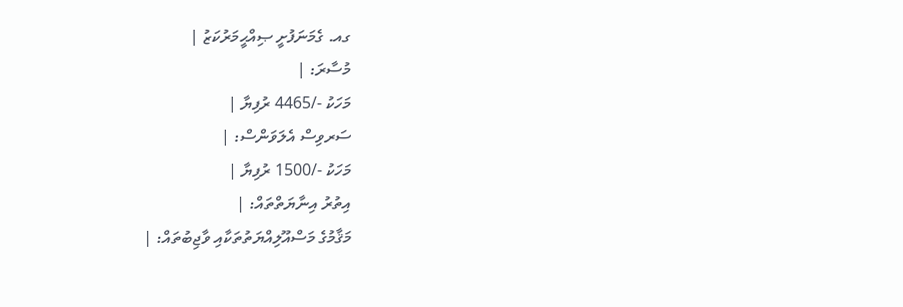ގއ. ގެމަނަފުށީ ޞިއްޙީމަރުކަޒު |
މުސާރަ: |
މަހަކު -/4465 ރުފިޔާ |
ސަރވިސް އެލަވަންސް: |
މަހަކު -/1500 ރުފިޔާ |
އިތުރު އިނާޔަތްތައް: |
މަޤާމުގެ މަސްއޫލިއްޔަތުތަކާއި ވާޖިބުތައް: |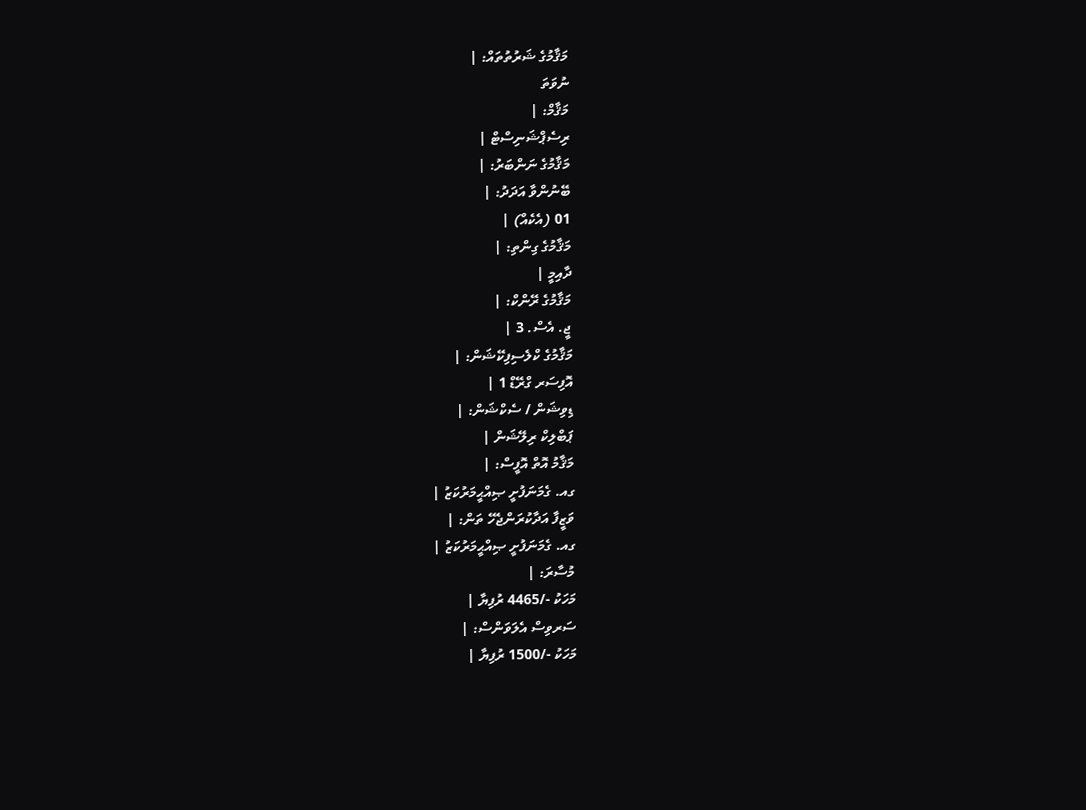މަޤާމުގެ ޝަރުތުތައް: |
ނުވަތަ
މަޤާމް: |
ރިސެޕްޝަނިސްޓް |
މަޤާމުގެ ނަންބަރު: |
ބޭނުންވާ އަދަދު: |
01 (އެކެއް) |
މަޤާމުގެ ގިންތި: |
ދާއިމީ |
މަޤާމުގެ ރޭންކް: |
ޖީ. އެސް. 3 |
މަޤާމުގެ ކްލެސިފިކޭޝަން: |
އޮފިސަރ ގްރޭޑް 1 |
ޑިވިޝަން / ސެކްޝަން: |
ޕަބްލިކް ރިލޭޝަން |
މަޤާމު އޮތް އޮފީސް: |
ގއ. ގެމަނަފުށީ ޞިއްޙީމަރުކަޒު |
ވަޒީފާ އަދާކުރަންޖެހޭ ތަން: |
ގއ. ގެމަނަފުށީ ޞިއްޙީމަރުކަޒު |
މުސާރަ: |
މަހަކު -/4465 ރުފިޔާ |
ސަރވިސް އެލަވަންސް: |
މަހަކު -/1500 ރުފިޔާ |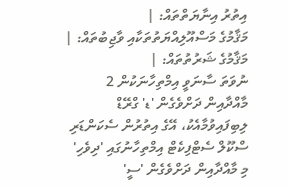އިތުރު އިނާޔަތްތައް: |
މަޤާމުގެ މަސްއޫލިއްޔަތުތަކާއި ވާޖިބުތައް: |
މަޤާމުގެ ޝަރުތުތައް: |
ނުވަތަ ސާނަވީ އިމްތިހާނަކުން 2 މާއްދާއިން ދަށްވެގެން 'ޑ' ގްރޭޑް ލިބިފައިވުމާއެކު، އޭގެ އިތުރުން ސެކަންޑަރި ސްކޫލް ސެޓްފިކެޓް އިމްތިހާނުގައި 'ދިވެހި' މި މާއްދާއިން ދަށްވެގެން 'ސީ'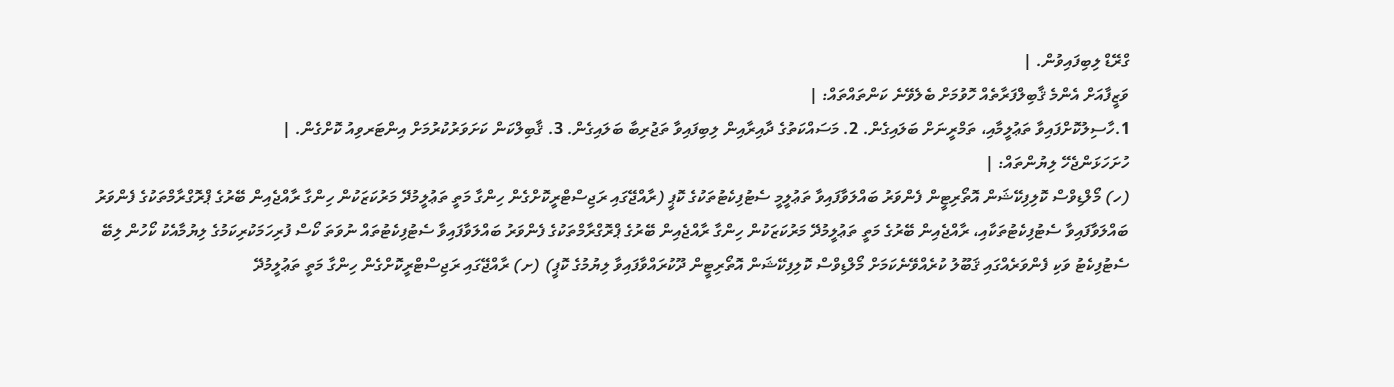ގްރޭޑް ލިބިފައިވުން. |
ވަޒީފާއަށް އެންމެ ޤާބިލްފަރާތެއް ހޮވުމަށް ބެލެވޭނެ ކަންތައްތައް: |
1.ހާސިލުކޮށްފައިވާ ތަޢުލީމާއި، ތަމްރީނަށް ބަލައިގެން. 2. މަސައްކަތުގެ ދާއިރާއިން ލިބިފައިވާ ތަޖުރިބާ ބަލައިގެން. 3. ޤާބިލްކަން ކަށަވަރުކުރުމަށް އިންޓަރވިއު ކޮށްގެން. |
ހުށަހަޅަންޖެހޭ ލިޔުންތައް: |
(ހ) މޯލްޑިވްސް ކޮލިފިކޭޝަން އޮތޯރިޓީން ފެންވަރު ބައްލަވާފައިވާ ތަޢުލީމީ ސެޓުފިކެޓުތަކުގެ ކޮޕީ (ރާއްޖޭގައި ރަޖިސްޓްރީކޮށްގެން ހިންގާ މަތީ ތަޢުލީމުދޭ މަރުކަޒަކުން ހިންގާ ރާއްޖެއިން ބޭރުގެ ޕްރޮގްރާމްތަކުގެ ފެންވަރު ބައްލަވާފައިވާ ސެޓުފިކެޓުތަކާއި، ރާއްޖެއިން ބޭރުގެ މަތީ ތަޢުލީމުދޭ މަރުކަޒަކުން ހިންގާ ރާއްޖެއިން ބޭރުގެ ޕްރޮގްރާމްތަކުގެ ފެންވަރު ބައްލަވާފައިވާ ސެޓުފިކެޓުތައް ނުވަތަ ކޯސް ފުރިހަމަކުރިކަމުގެ ލިޔުމާއެކު ކޯހުން ލިބޭ ސެޓުފިކެޓު ވަކި ފެންވަރެއްގައި ޤަބޫލު ކުރެއްވޭނެކަމަށް މޯލްޑިވްސް ކޮލިފިކޭޝަން އޮތޯރިޓީން ދޫކުރައްވާފައިވާ ލިޔުމުގެ ކޮޕީ) (ށ) ރާއްޖޭގައި ރަޖިސްޓްރީކޮށްގެން ހިންގާ މަތީ ތަޢުލީމުދޭ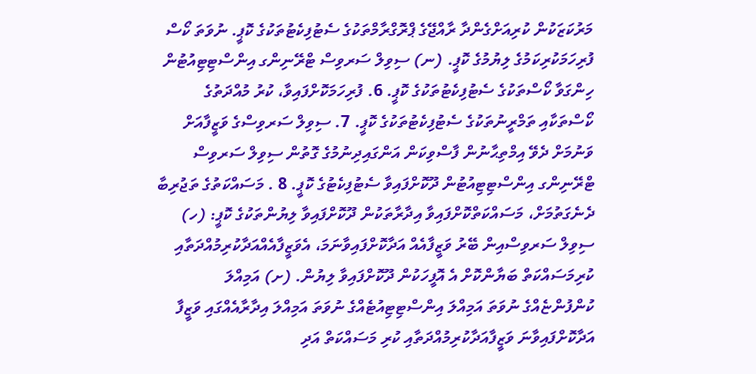މަރުކަޒަކުން ކުރިއަށްގެންދާ ރާއްޖޭގެ ޕްރޮގްރާމްތަކުގެ ސެޓުފިކެޓުތަކުގެ ކޮޕީ. ނުވަތަ ކޯސް ފުރިހަމަކުރިކަމުގެ ލިޔުމުގެ ކޮޕީ. (ނ) ސިވިލް ސަރވިސް ޓްރޭނިންގ އިންސްޓިޓިއުޓުން ހިންގަވާ ކޯސްތަކުގެ ސެޓުފިކެޓުތަކުގެ ކޮޕީ. 6. ފުރިހަމަކޮށްފައިވާ، ކުރު މުއްދަތުގެ ކޯސްތަކާއި ތަމްރީނުތަކުގެ ސެޓުފިކެޓުތަކުގެ ކޮޕީ. 7. ސިވިލް ސަރވިސްގެ ވަޒީފާއަށް ވަނުމަށް ދެވޭ އިމްތިޙާނުން ފާސްވިކަން އަންގައިދިނުމުގެ ގޮތުން ސިވިލް ސަރވިސް ޓްރޭނިންގ އިންސްޓިޓިއުޓުން ދޫކޮށްފައިވާ ސެޓުފިކެޓުގެ ކޮޕީ. 8 . މަސައްކަތުގެ ތަޖުރިބާ ދެނެގަތުމަށް، މަސައްކަތްކޮށްފައިވާ އިދާރާތަކުން ދޫކޮށްފައިވާ ލިޔުންތަކުގެ ކޮޕީ: (ހ) ސިވިލް ސަރވިސްއިން ބޭރު ވަޒީފާއެއް އަދާކޮށްފައިވާނަމަ، އެވަޒީފާއެއްއަދާކުރިމުއްދަތާއި ކުރިމަސައްކަތް ބަޔާންކޮށް އެ އޮފީހަކުން ދޫކޮށްފައިވާ ލިޔުން. (ށ) އަމިއްލަ ކުންފުންޏެއްގެ ނުވަތަ އަމިއްލަ އިންސްޓިޓިއުޓެއްގެ ނުވަތަ އަމިއްލަ އިދާރާއެއްގައި ވަޒީފާ އަދާކޮށްފައިވާނަ ވަޒީފާއަދާކުރިމުއްދަތާއި ކުރި މަސައްކަތް އަދި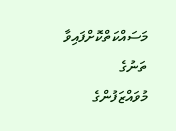މަސައްކަތްކޮށްފައިވާ ތަނުގެ މުވައްޒަފުންގެ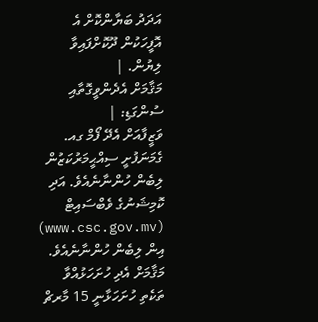އަދަދު ބަޔާންކޮށް އެ އޮފީހަކުން ދޫކޮށްފައިވާ ލިޔުން. |
މަޤާމަށް އެދެންވީގޮތާއި ސުންގަޑި: |
ވަޒީފާއަށް އެދޭ ފޯމް ގއ. ގެމަނަފުށީ ސިއްޙީމަރުކަޒުން ލިބެން ހުންނާނެއެވެ. އަދި ކޮމިޝަނުގެ ވެބްސައިޓް (www.csc.gov.mv) އިން ލިބެން ހުންނާނެއެވެ. މަޤާމަށް އެދި ހުށަހަޅުއްވާ ތަކެތި ހުށަހަޅާނީ 15 މާރޗް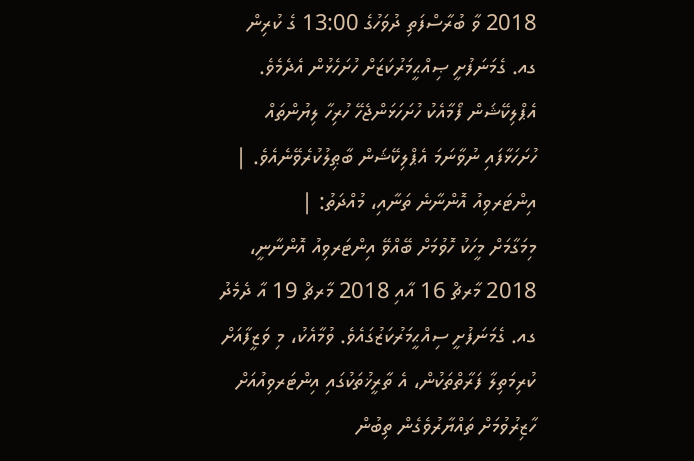2018 ވާ ބުރާސްފަތި ދުވަހުގެ 13:00 ގެ ކުރިން ގއ. ގެމަނަފުށީ ޞިއްޙީމަރުކަޒަށް ހުށަހެޅުން އެދެމެވެ. އެޕްލިކޭޝަން ފޯމާއެކު ހުށަހަޅަންޖެހޭ ހުރިހާ ލިޔުންތައް ހުށަހަޅާފައި ނުވާނަމަ އެޕްލިކޭޝަން ބާޠިލުކުރެވޭނެއެވެ. |
އިންޓަރވިއު އޮންނާނެ ތަނާއި، މުއްދަތު: |
މިމަގާމަށް މީހަކު ހޮވުމަށް ބޭއްވޭ އިންޓަރވިއު އޮންނާނީ، 2018 މާރޗް 16 އާއި 2018 މާރޗް 19 އާ ދެމެދު ގއ. ގެމަނަފުށީ ސިއްޙީމަރުކަޒުގައެވެ. ވުމާއެކު، މި ވަޒީފާއަށް ކުރިމަތިލާ ފަރާތްތަކުން، އެ ތާރީޚުތަކުގައި އިންޓަރވިއުއަށް ހާޒިރުވުމަށް ތައްޔާރުވެގެން ތިބުން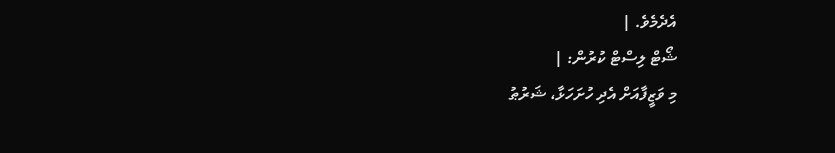އެދެމެވެ. |
ޝޯޓް ލިސްޓް ކުރުން: |
މި ވަޒީފާއަށް އެދި ހުށަހަޅާ، ޝަރުޠު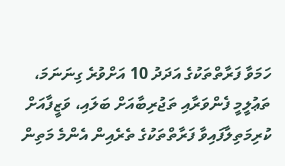ހަމަވާ ފަރާތްތަކުގެ އަދަދު 10 އަށްވުރެ ގިނަނަމަ، ތަޢުލީމީ ފެންވަރާއި ތަޖުރިބާއަށް ބަލައި، ވަޒީފާއަށް ކުރިމަތިލާފައިވާ ފަރާތްތަކުގެ ތެރެއިން އެންމެ މަތިން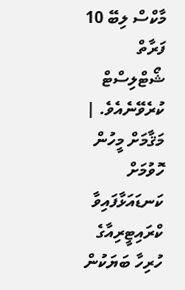މާކްސް ލިބޭ 10 ފަރާތް ޝޯޓްލިސްޓް ކުރެވޭނެއެވެ. |
މަޤާމަށް މީހުން ހޮވުމަށް ކަނޑައަޅާފައިވާ ކްރައިޓީރިއާގެ ހުރިހާ ބަޔަކުން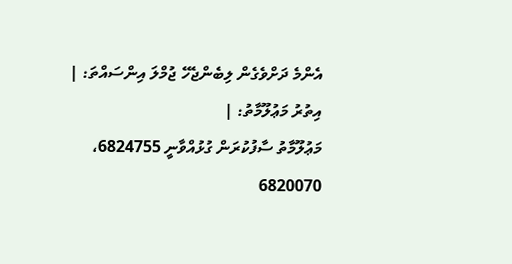އެންމެ ދަށްވެގެން ލިބެންޖެހޭ ޖުމްލަ އިންސައްތަ: |
އިތުރު މަޢުލޫމާތު: |
މަޢުލޫމާތު ސާފުކުރަން ގުޅުއްވާނީ 6824755، 6820070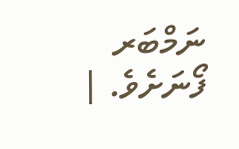ނަމްބަރ ފޯނަށެވެ. |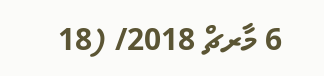6 މާރޗް 2018/ (18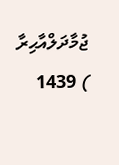ޖުމާދަލްއާޙިރާ ) 1439